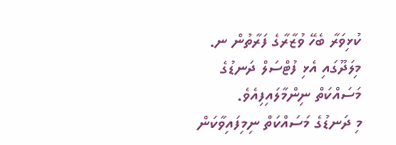ކުޅިވަރާ ބެހޭ ވުޒާރާގެ ފަރާތުން ނ. މިލަދޫގައި އެޅި ފުޓްސަލް ދަނޑުގެ މަސައްކަތް ނިންމާލައިފިއެވެ.
މި ދަނޑުގެ މަސައްކަތް ނިމިފައިވާކަން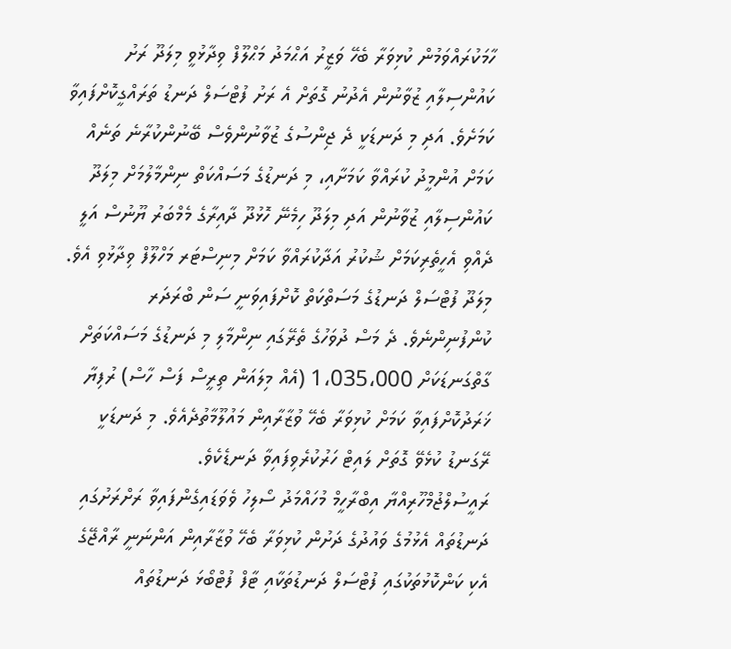ހާމަކުރައްވަމުން ކުޅިވަރާ ބެހޭ ވަޒީރު އަޙްމަދު މަޙްލޫފް ވިދާޅުވީ މިލަދޫ ރަށު ކައުންސިލާއި ޒުވާނުން އެދުނު ގޮތަށް އެ ރަށު ފުޓްސަލް ދަނޑު ތަރައްގީކޮށްފައިވާ ކަމަށެވެ. އަދި މި ދަނޑަކީ ދެ ޖިންސުގެ ޒުވާނުންވެސް ބޭނުންކުރާނެ ތަނެއް ކަމަށް އުންމީދު ކުރައްވާ ކަމަށާއި، މި ދަނޑުގެ މަސައްކަތް ނިންމާލުމަށް މިލަދޫ ކައުންސިލާއި ޒުވާނުން އަދި މިލަދޫ ހިމެނޭ ހޮޅުދޫ ދާއިރާގެ މެމްބަރު ޔޫނުސް އަލީ ދެއްވި އެހީތެރިކަމަށް ޝުކުރު އަދާކުރައްވާ ކަމަށް މިނިސްޓަރ މަހްލޫފް ވިދާޅުވި އެވެ.
މިލަދޫ ފުޓްސަލް ދަނޑުގެ މަސަތްކަތް ކޮށްފައިވަނީ ސަން ބްރަދަރ ކުންފުނިންނެވެ. ދެ މަސް ދުވަހުގެ ތެރޭގައި ނިންމާލި މި ދަނޑުގެ މަސައްކަތަށް ގާތްގަނޑަކަށް 1،035،000 (އެއް މިލައަން ތިރީސް ފަސް ހާސް) ރުފިޔާ ޚަރަދުކޮށްފައިވާ ކަމަށް ކުޅިވަރާ ބެހޭ ވުޒާރާއިން މައުލޫމާތުދެއެވެ. މި ދަނޑަކީ ރޭގަނޑު ކުޅެވޭ ގޮތަށް ލައިޓް ހަރުކުރެވިފައިވާ ދަނޑެކެވެ.
ރައީސުލްޖުމްހޫރިއްޔާ އިބްރާހީމް މުހައްމަދު ސޯލިހު ވެވަޑައިގެންފައިވާ ރަށްރަށުގައި ދަނޑުތައް އެޅުމުގެ ވައުދުގެ ދަށުން ކުޅިވަރާ ބެހޭ ވުޒާރާއިން އަންނަނީ ރާއްޖޭގެ އެކި ކަންކޮޅުތަކުގައި ފުޓްސަލް ދަނޑުތަކާއި ޓާފް ފުޓްބޯޅަ ދަނޑުތައް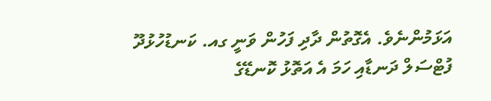އަޅަމުންނެވެ. އެގޮތުން ދާދި ފަހުން ވަނީ ގއ. ކަނޑުހުޅުދޫ ފުޓްސަލް ދަނޑާއި ހަމަ އެ އަތޮޅު ކޮނޑޭގެ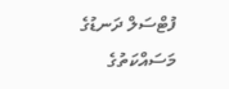ފުޓްސަލް ދަނޑުގެ މަސައްކަތުގެ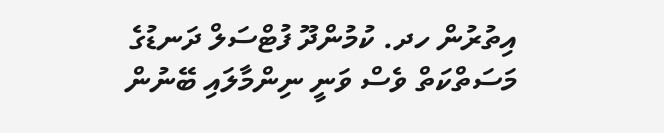އިތުރުން ހދ. ކުމުންދޫ ފުޓްސަލް ދަނޑުގެ މަސަތްކަތް ވެސް ވަނީ ނިންމާލައި ބޭނުން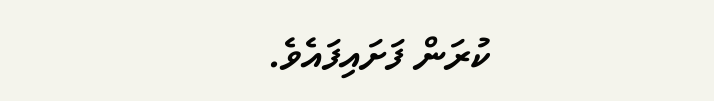ކުރަން ފަށައިފައެވެ.